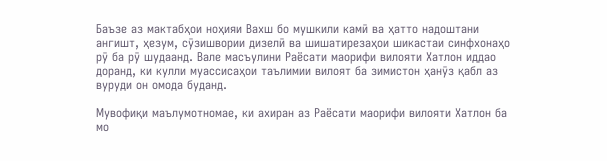Баъзе аз мактабҳои ноҳияи Вахш бо мушкили камӣ ва ҳатто надоштани ангишт, ҳезум, сӯзишвории дизелӣ ва шишатирезаҳои шикастаи синфхонаҳо рӯ ба рӯ шудаанд. Вале масъулини Раёсати маорифи вилояти Хатлон иддао доранд, ки кулли муассисаҳои таълимии вилоят ба зимистон ҳанӯз қабл аз вуруди он омода буданд.

Мувофиқи маълумотномае, ки ахиран аз Раёсати маорифи вилояти Хатлон ба мо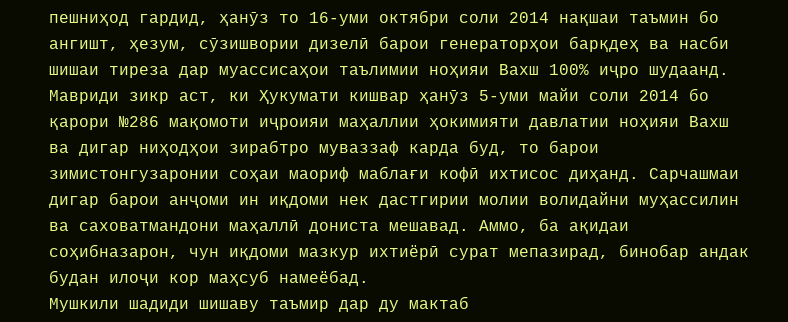пешниҳод гардид, ҳанӯз то 16-уми октябри соли 2014 нақшаи таъмин бо ангишт, ҳезум, сӯзишвории дизелӣ барои генераторҳои барқдеҳ ва насби шишаи тиреза дар муассисаҳои таълимии ноҳияи Вахш 100% иҷро шудаанд.
Мавриди зикр аст, ки Ҳукумати кишвар ҳанӯз 5-уми майи соли 2014 бо қарори №286 мақомоти иҷроияи маҳаллии ҳокимияти давлатии ноҳияи Вахш ва дигар ниҳодҳои зирабтро муваззаф карда буд, то барои зимистонгузаронии соҳаи маориф маблағи кофӣ ихтисос диҳанд. Сарчашмаи дигар барои анҷоми ин иқдоми нек дастгирии молии волидайни муҳассилин ва саховатмандони маҳаллӣ дониста мешавад. Аммо, ба ақидаи соҳибназарон, чун иқдоми мазкур ихтиёрӣ сурат мепазирад, бинобар андак будан илоҷи кор маҳсуб намеёбад.
Мушкили шадиди шишаву таъмир дар ду мактаб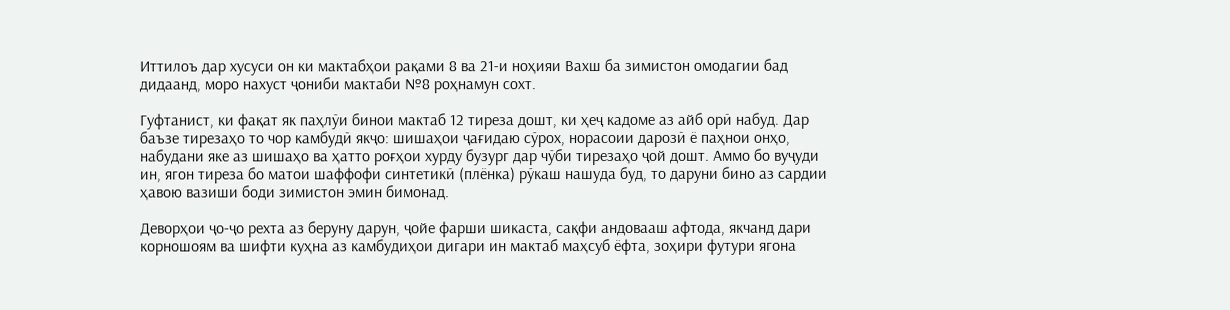Иттилоъ дар хусуси он ки мактабҳои рақами 8 ва 21-и ноҳияи Вахш ба зимистон омодагии бад дидаанд, моро нахуст ҷониби мактаби №8 роҳнамун сохт.

Гуфтанист, ки фақат як паҳлӯи бинои мактаб 12 тиреза дошт, ки ҳеҷ кадоме аз айб орӣ набуд. Дар баъзе тирезаҳо то чор камбудӣ якҷо: шишаҳои ҷағидаю сӯрох, норасоии дарозӣ ё паҳнои онҳо, набудани яке аз шишаҳо ва ҳатто роғҳои хурду бузург дар чӯби тирезаҳо ҷой дошт. Аммо бо вуҷуди ин, ягон тиреза бо матои шаффофи синтетикӣ (плёнка) рӯкаш нашуда буд, то даруни бино аз сардии ҳавою вазиши боди зимистон эмин бимонад.

Деворҳои ҷо-ҷо рехта аз беруну дарун, ҷойе фарши шикаста, сақфи андовааш афтода, якчанд дари корношоям ва шифти куҳна аз камбудиҳои дигари ин мактаб маҳсуб ёфта, зоҳири футури ягона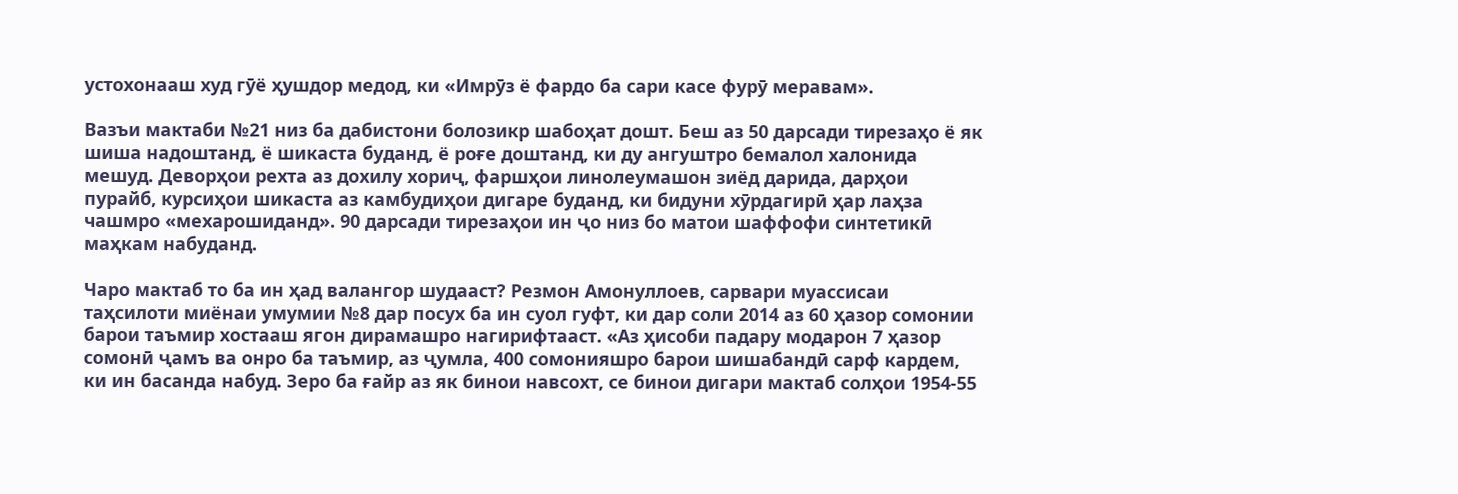устохонааш худ гӯё ҳушдор медод, ки «Имрӯз ё фардо ба сари касе фурӯ меравам».

Вазъи мактаби №21 низ ба дабистони болозикр шабоҳат дошт. Беш аз 50 дарсади тирезаҳо ё як шиша надоштанд, ё шикаста буданд, ё роғе доштанд, ки ду ангуштро бемалол халонида мешуд. Деворҳои рехта аз дохилу хориҷ, фаршҳои линолеумашон зиёд дарида, дарҳои пурайб, курсиҳои шикаста аз камбудиҳои дигаре буданд, ки бидуни хӯрдагирӣ ҳар лаҳза чашмро «мехарошиданд». 90 дарсади тирезаҳои ин ҷо низ бо матои шаффофи синтетикӣ маҳкам набуданд.

Чаро мактаб то ба ин ҳад валангор шудааст? Резмон Амонуллоев, сарвари муассисаи таҳсилоти миёнаи умумии №8 дар посух ба ин суол гуфт, ки дар соли 2014 аз 60 ҳазор сомонии барои таъмир хостааш ягон дирамашро нагирифтааст. «Аз ҳисоби падару модарон 7 ҳазор сомонӣ ҷамъ ва онро ба таъмир, аз ҷумла, 400 сомонияшро барои шишабандӣ сарф кардем, ки ин басанда набуд. Зеро ба ғайр аз як бинои навсохт, се бинои дигари мактаб солҳои 1954-55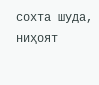сохта шуда, ниҳоят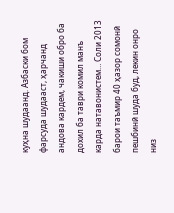куҳна шудаанд. Азбаски бом фарсуда шудааст, ҳарчанд андова кардем, чакиши обро ба дохил ба таври комил манъ карда натавонистем… Соли 2013 барои таъмир 40 ҳазор сомонӣ пешбинӣ шуда буд, лекин онро низ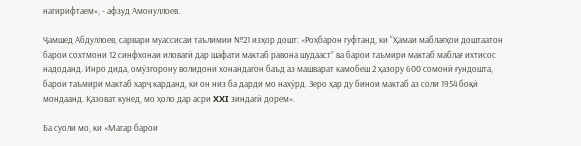нагирифтаем», - афзуд Амонуллоев.

Ҷамшед Абдуллоев, сарвари муассисаи таълимии №21 изҳор дошт: «Роҳбарон гуфтанд, ки “Ҳамаи маблағҳои доштаатон барои сохтмони 12 синфхонаи иловагӣ дар шафати мактаб равона шудааст” ва барои таъмири мактаб маблағ ихтисос надоданд. Инро дида, омӯзгорону волидони хонандагон баъд аз машварат камобеш 2 ҳазору 600 сомонӣ ғундошта, барои таъмири мактаб харҷ карданд, ки он низ ба дарди мо нахӯрд. Зеро ҳар ду бинои мактаб аз соли 1954 боқӣ мондаанд. Қазоват кунед, мо ҳоло дар асри XXI зиндагӣ дорем».

Ба суоли мо, ки «Магар барои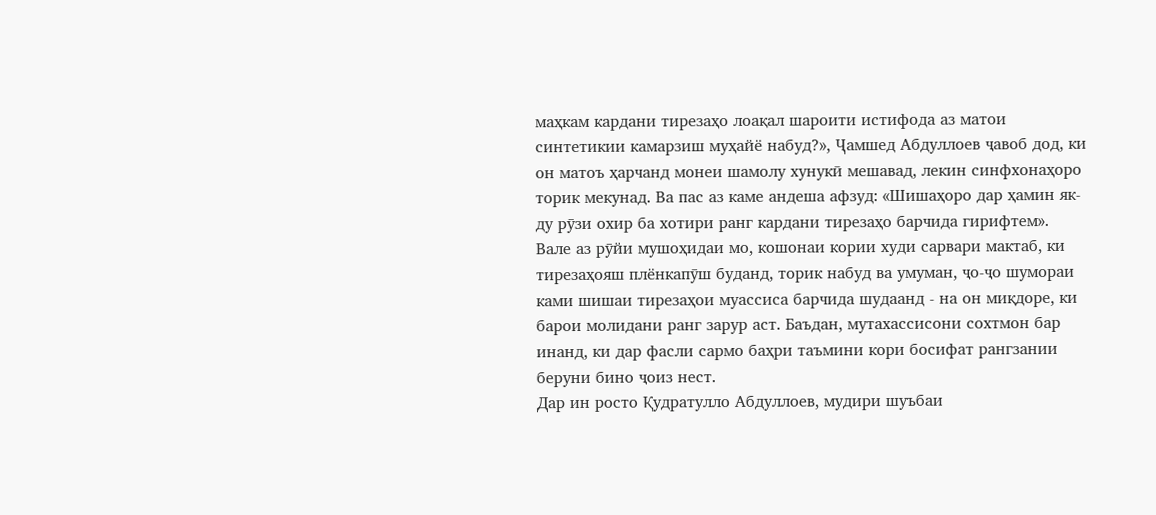маҳкам кардани тирезаҳо лоақал шароити истифода аз матои синтетикии камарзиш муҳайё набуд?», Ҷамшед Абдуллоев ҷавоб дод, ки он матоъ ҳарчанд монеи шамолу хунукӣ мешавад, лекин синфхонаҳоро торик мекунад. Ва пас аз каме андеша афзуд: «Шишаҳоро дар ҳамин як-ду рӯзи охир ба хотири ранг кардани тирезаҳо барчида гирифтем».
Вале аз рӯйи мушоҳидаи мо, кошонаи кории худи сарвари мактаб, ки тирезаҳояш плёнкапӯш буданд, торик набуд ва умуман, ҷо-ҷо шумораи ками шишаи тирезаҳои муассиса барчида шудаанд - на он миқдоре, ки барои молидани ранг зарур аст. Баъдан, мутахассисони сохтмон бар инанд, ки дар фасли сармо баҳри таъмини кори босифат рангзании беруни бино ҷоиз нест.
Дар ин росто Қудратулло Абдуллоев, мудири шуъбаи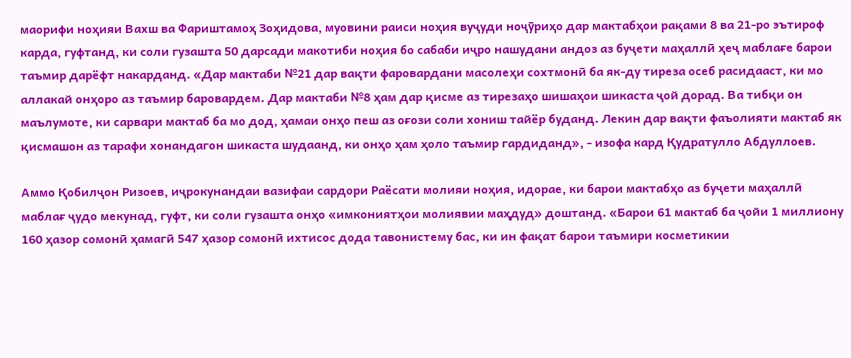маорифи ноҳияи Вахш ва Фариштамоҳ Зоҳидова, муовини раиси ноҳия вуҷуди ноҷӯриҳо дар мактабҳои рақами 8 ва 21-ро эътироф карда, гуфтанд, ки соли гузашта 50 дарсади макотиби ноҳия бо сабаби иҷро нашудани андоз аз буҷети маҳаллӣ ҳеҷ маблағе барои таъмир дарёфт накарданд. «Дар мактаби №21 дар вақти фаровардани масолеҳи сохтмонӣ ба як-ду тиреза осеб расидааст, ки мо аллакай онҳоро аз таъмир баровардем. Дар мактаби №8 ҳам дар қисме аз тирезаҳо шишаҳои шикаста ҷой дорад. Ва тибқи он маълумоте, ки сарвари мактаб ба мо дод, ҳамаи онҳо пеш аз оғози соли хониш тайёр буданд. Лекин дар вақти фаъолияти мактаб як қисмашон аз тарафи хонандагон шикаста шудаанд, ки онҳо ҳам ҳоло таъмир гардиданд», - изофа кард Қудратулло Абдуллоев.

Аммо Қобилҷон Ризоев, иҷрокунандаи вазифаи сардори Раёсати молияи ноҳия, идорае, ки барои мактабҳо аз буҷети маҳаллӣ маблағ ҷудо мекунад, гуфт, ки соли гузашта онҳо «имкониятҳои молиявии маҳдуд» доштанд. «Барои 61 мактаб ба ҷойи 1 миллиону 160 ҳазор сомонӣ ҳамагӣ 547 ҳазор сомонӣ ихтисос дода тавонистему бас, ки ин фақат барои таъмири косметикии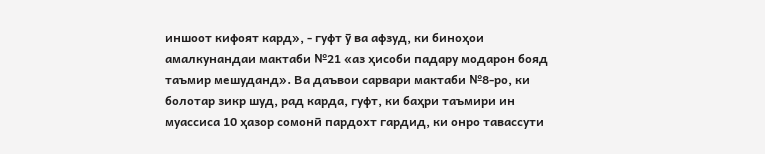иншоот кифоят кард», - гуфт ӯ ва афзуд, ки биноҳои амалкунандаи мактаби №21 «аз ҳисоби падару модарон бояд таъмир мешуданд». Ва даъвои сарвари мактаби №8-ро, ки болотар зикр шуд, рад карда, гуфт, ки баҳри таъмири ин муассиса 10 ҳазор сомонӣ пардохт гардид, ки онро тавассути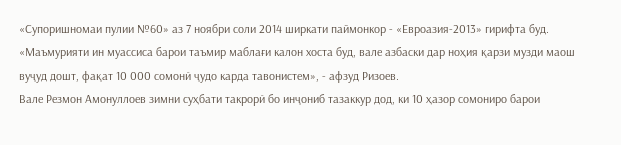«Супоришномаи пулии №60» аз 7 ноябри соли 2014 ширкати паймонкор - «Евроазия-2013» гирифта буд.
«Маъмурияти ин муассиса барои таъмир маблағи калон хоста буд, вале азбаски дар ноҳия қарзи музди маош вуҷуд дошт, фақат 10 000 сомонӣ ҷудо карда тавонистем», - афзуд Ризоев.
Вале Резмон Амонуллоев зимни суҳбати такрорӣ бо инҷониб тазаккур дод, ки 10 ҳазор сомониро барои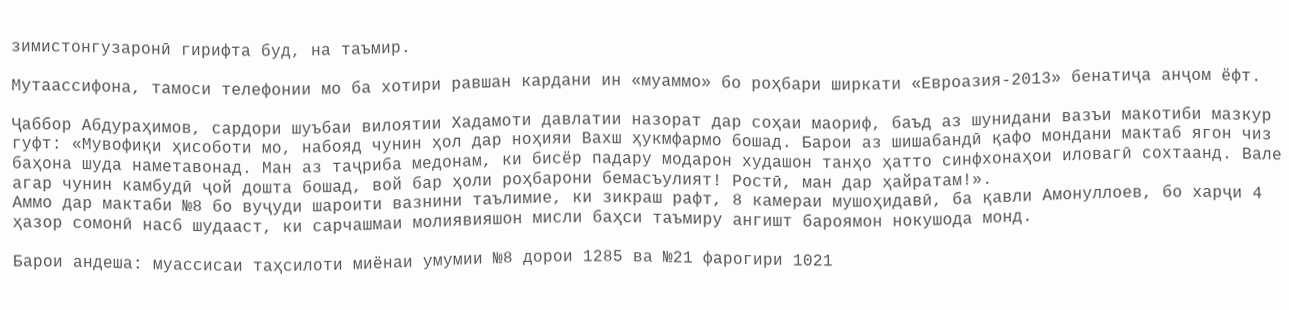зимистонгузаронӣ гирифта буд, на таъмир.

Мутаассифона, тамоси телефонии мо ба хотири равшан кардани ин «муаммо» бо роҳбари ширкати «Евроазия-2013» бенатиҷа анҷом ёфт.

Ҷаббор Абдураҳимов, сардори шуъбаи вилоятии Хадамоти давлатии назорат дар соҳаи маориф, баъд аз шунидани вазъи макотиби мазкур гуфт: «Мувофиқи ҳисоботи мо, набояд чунин ҳол дар ноҳияи Вахш ҳукмфармо бошад. Барои аз шишабандӣ қафо мондани мактаб ягон чиз баҳона шуда наметавонад. Ман аз таҷриба медонам, ки бисёр падару модарон худашон танҳо ҳатто синфхонаҳои иловагӣ сохтаанд. Вале агар чунин камбудӣ ҷой дошта бошад, вой бар ҳоли роҳбарони бемасъулият! Ростӣ, ман дар ҳайратам!».
Аммо дар мактаби №8 бо вуҷуди шароити вазнини таълимие, ки зикраш рафт, 8 камераи мушоҳидавӣ, ба қавли Амонуллоев, бо харҷи 4 ҳазор сомонӣ насб шудааст, ки сарчашмаи молиявияшон мисли баҳси таъмиру ангишт бароямон нокушода монд.

Барои андеша: муассисаи таҳсилоти миёнаи умумии №8 дорои 1285 ва №21 фарогири 1021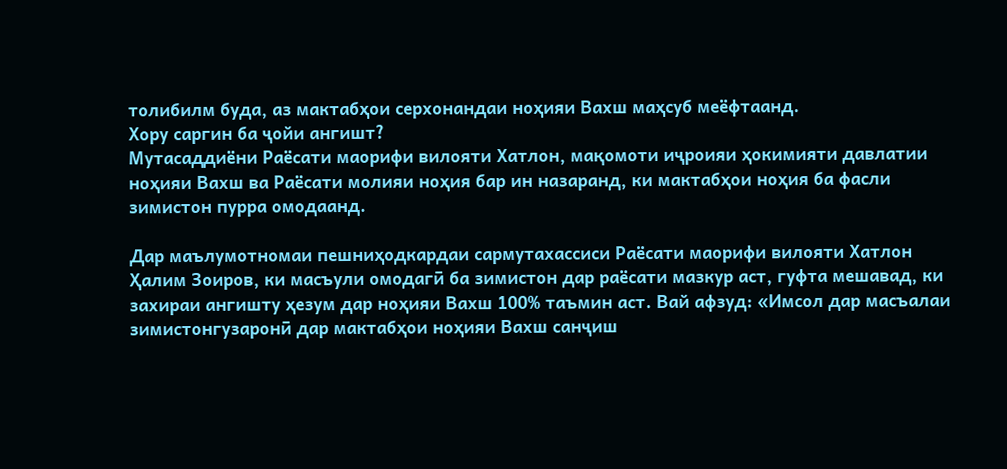толибилм буда, аз мактабҳои серхонандаи ноҳияи Вахш маҳсуб меёфтаанд.
Хору саргин ба ҷойи ангишт?
Мутасаддиёни Раёсати маорифи вилояти Хатлон, мақомоти иҷроияи ҳокимияти давлатии ноҳияи Вахш ва Раёсати молияи ноҳия бар ин назаранд, ки мактабҳои ноҳия ба фасли зимистон пурра омодаанд.

Дар маълумотномаи пешниҳодкардаи сармутахассиси Раёсати маорифи вилояти Хатлон Ҳалим Зоиров, ки масъули омодагӣ ба зимистон дар раёсати мазкур аст, гуфта мешавад, ки захираи ангишту ҳезум дар ноҳияи Вахш 100% таъмин аст. Вай афзуд: «Имсол дар масъалаи зимистонгузаронӣ дар мактабҳои ноҳияи Вахш санҷиш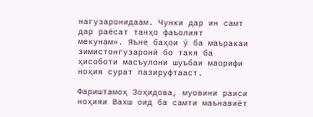нагузаронидаам. Чунки дар ин самт дар раёсат танҳо фаъолият мекунам». Яъне баҳои ӯ ба маъракаи зимистонгузаронӣ бо такя ба ҳисоботи масъулони шуъбаи маорифи ноҳия сурат пазируфтааст.

Фариштамоҳ Зоҳидова, муовини раиси ноҳияи Вахш оид ба самти маънавиёт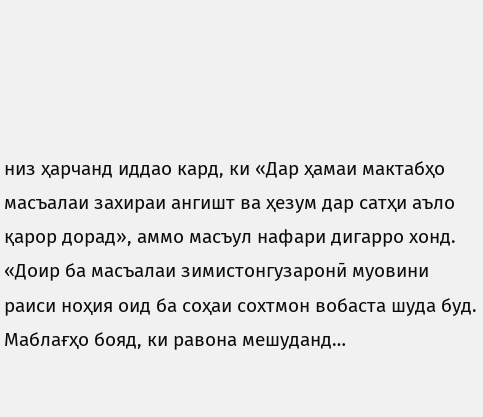низ ҳарчанд иддао кард, ки «Дар ҳамаи мактабҳо масъалаи захираи ангишт ва ҳезум дар сатҳи аъло қарор дорад», аммо масъул нафари дигарро хонд. «Доир ба масъалаи зимистонгузаронӣ муовини раиси ноҳия оид ба соҳаи сохтмон вобаста шуда буд. Маблағҳо бояд, ки равона мешуданд…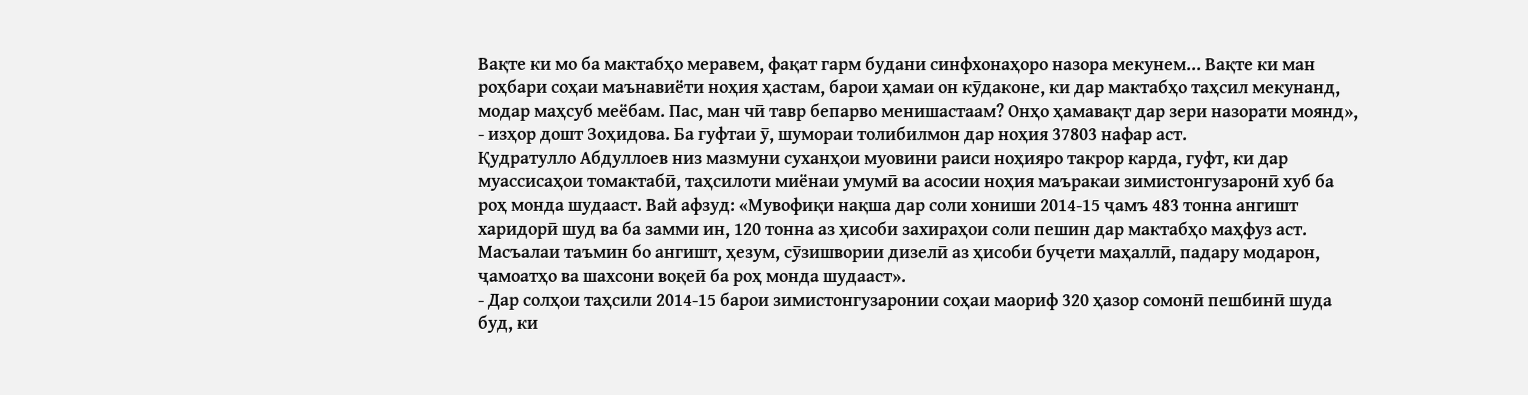Вақте ки мо ба мактабҳо меравем, фақат гарм будани синфхонаҳоро назора мекунем... Вақте ки ман роҳбари соҳаи маънавиёти ноҳия ҳастам, барои ҳамаи он кӯдаконе, ки дар мактабҳо таҳсил мекунанд, модар маҳсуб меёбам. Пас, ман чӣ тавр бепарво менишастаам? Онҳо ҳамавақт дар зери назорати моянд», - изҳор дошт Зоҳидова. Ба гуфтаи ӯ, шумораи толибилмон дар ноҳия 37803 нафар аст.
Қудратулло Абдуллоев низ мазмуни суханҳои муовини раиси ноҳияро такрор карда, гуфт, ки дар муассисаҳои томактабӣ, таҳсилоти миёнаи умумӣ ва асосии ноҳия маъракаи зимистонгузаронӣ хуб ба роҳ монда шудааст. Вай афзуд: «Мувофиқи нақша дар соли хониши 2014-15 ҷамъ 483 тонна ангишт харидорӣ шуд ва ба замми ин, 120 тонна аз ҳисоби захираҳои соли пешин дар мактабҳо маҳфуз аст. Масъалаи таъмин бо ангишт, ҳезум, сӯзишвории дизелӣ аз ҳисоби буҷети маҳаллӣ, падару модарон, ҷамоатҳо ва шахсони воқеӣ ба роҳ монда шудааст».
- Дар солҳои таҳсили 2014-15 барои зимистонгузаронии соҳаи маориф 320 ҳазор сомонӣ пешбинӣ шуда буд, ки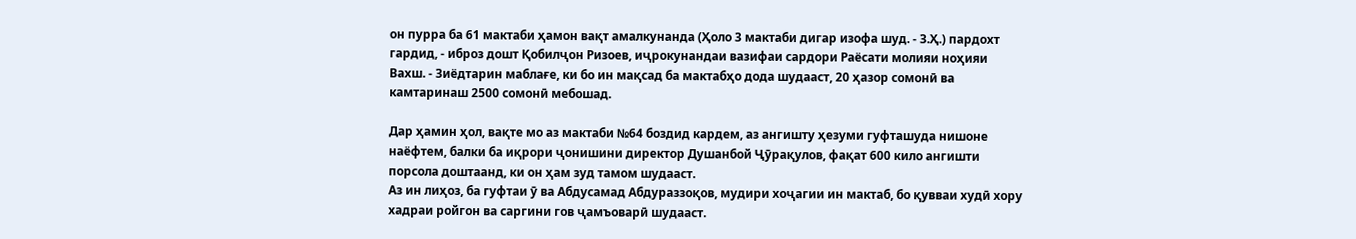он пурра ба 61 мактаби ҳамон вақт амалкунанда (Ҳоло 3 мактаби дигар изофа шуд. - З.Ҳ.) пардохт гардид, - иброз дошт Қобилҷон Ризоев, иҷрокунандаи вазифаи сардори Раёсати молияи ноҳияи Вахш. - Зиёдтарин маблағе, ки бо ин мақсад ба мактабҳо дода шудааст, 20 ҳазор сомонӣ ва камтаринаш 2500 сомонӣ мебошад.

Дар ҳамин ҳол, вақте мо аз мактаби №64 боздид кардем, аз ангишту ҳезуми гуфташуда нишоне наёфтем, балки ба иқрори ҷонишини директор Душанбой Ҷӯрақулов, фақат 600 кило ангишти порсола доштаанд, ки он ҳам зуд тамом шудааст.
Аз ин лиҳоз, ба гуфтаи ӯ ва Абдусамад Абдураззоқов, мудири хоҷагии ин мактаб, бо қувваи худӣ хору хадраи ройгон ва саргини гов ҷамъоварӣ шудааст.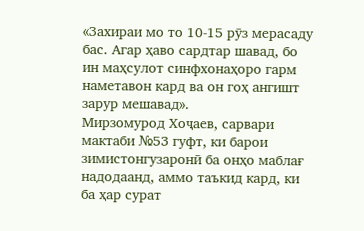«Захираи мо то 10-15 рӯз мерасаду бас. Агар ҳаво сардтар шавад, бо ин маҳсулот синфхонаҳоро гарм наметавон кард ва он гоҳ ангишт зарур мешавад».
Мирзомурод Хоҷаев, сарвари мактаби №53 гуфт, ки барои зимистонгузаронӣ ба онҳо маблағ надодаанд, аммо таъкид кард, ки ба ҳар сурат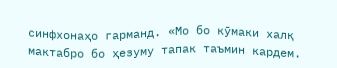синфхонаҳо гарманд. «Мо бо кӯмаки халқ мактабро бо ҳезуму тапак таъмин кардем.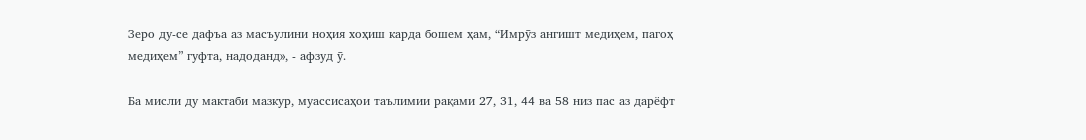Зеро ду-се дафъа аз масъулини ноҳия хоҳиш карда бошем ҳам, “Имрӯз ангишт медиҳем, пагоҳ медиҳем” гуфта, надоданд», - афзуд ӯ.

Ба мисли ду мактаби мазкур, муассисаҳои таълимии рақами 27, 31, 44 ва 58 низ пас аз дарёфт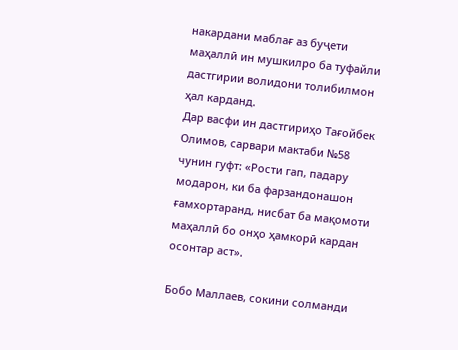накардани маблағ аз буҷети маҳаллӣ ин мушкилро ба туфайли дастгирии волидони толибилмон ҳал карданд.
Дар васфи ин дастгириҳо Тағойбек Олимов, сарвари мактаби №58 чунин гуфт: «Рости гап, падару модарон, ки ба фарзандонашон ғамхортаранд, нисбат ба мақомоти маҳаллӣ бо онҳо ҳамкорӣ кардан осонтар аст».

Бобо Маллаев, сокини солманди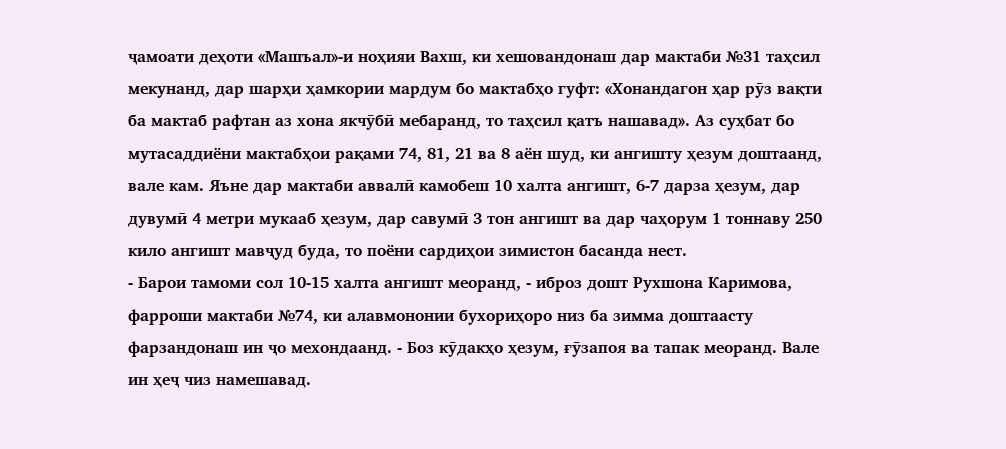ҷамоати деҳоти «Машъал»-и ноҳияи Вахш, ки хешовандонаш дар мактаби №31 таҳсил мекунанд, дар шарҳи ҳамкории мардум бо мактабҳо гуфт: «Хонандагон ҳар рӯз вақти ба мактаб рафтан аз хона якчӯбӣ мебаранд, то таҳсил қатъ нашавад». Аз суҳбат бо мутасаддиёни мактабҳои рақами 74, 81, 21 ва 8 аён шуд, ки ангишту ҳезум доштаанд, вале кам. Яъне дар мактаби аввалӣ камобеш 10 халта ангишт, 6-7 дарза ҳезум, дар дувумӣ 4 метри мукааб ҳезум, дар савумӣ 3 тон ангишт ва дар чаҳорум 1 тоннаву 250 кило ангишт мавҷуд буда, то поёни сардиҳои зимистон басанда нест.
- Барои тамоми сол 10-15 халта ангишт меоранд, - иброз дошт Рухшона Каримова, фарроши мактаби №74, ки алавмононии бухориҳоро низ ба зимма доштаасту фарзандонаш ин ҷо мехондаанд. - Боз кӯдакҳо ҳезум, ғӯзапоя ва тапак меоранд. Вале ин ҳеҷ чиз намешавад.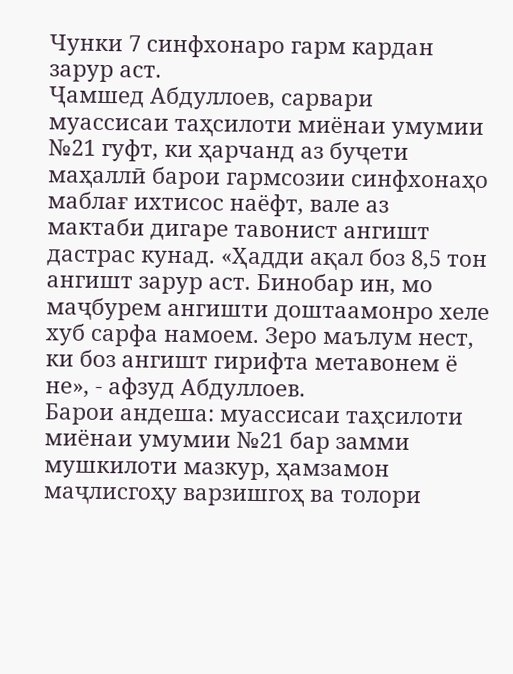Чунки 7 синфхонаро гарм кардан зарур аст.
Ҷамшед Абдуллоев, сарвари муассисаи таҳсилоти миёнаи умумии №21 гуфт, ки ҳарчанд аз буҷети маҳаллӣ барои гармсозии синфхонаҳо маблағ ихтисос наёфт, вале аз мактаби дигаре тавонист ангишт дастрас кунад. «Ҳадди ақал боз 8,5 тон ангишт зарур аст. Бинобар ин, мо маҷбурем ангишти доштаамонро хеле хуб сарфа намоем. Зеро маълум нест, ки боз ангишт гирифта метавонем ё не», - афзуд Абдуллоев.
Барои андеша: муассисаи таҳсилоти миёнаи умумии №21 бар замми мушкилоти мазкур, ҳамзамон маҷлисгоҳу варзишгоҳ ва толори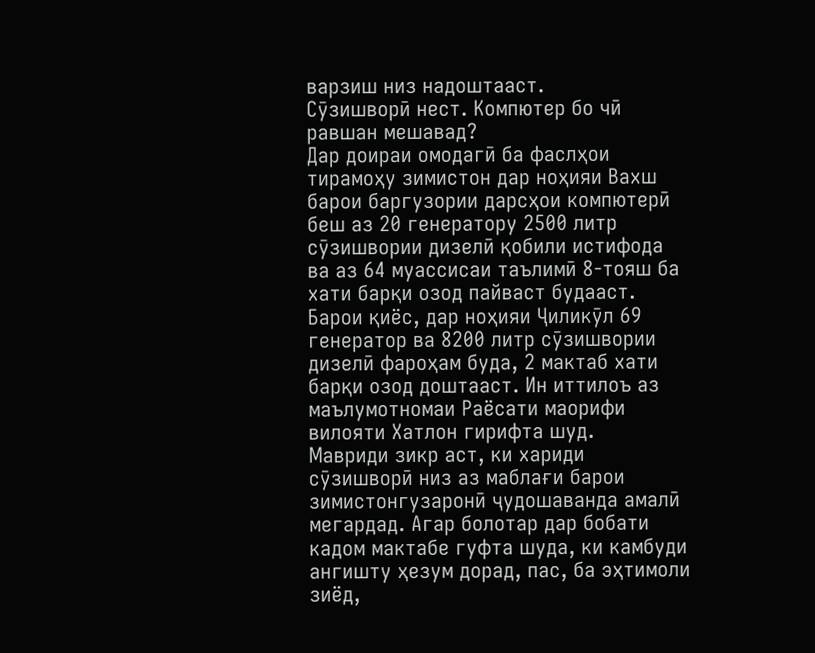варзиш низ надоштааст.
Сӯзишворӣ нест. Компютер бо чӣ равшан мешавад?
Дар доираи омодагӣ ба фаслҳои тирамоҳу зимистон дар ноҳияи Вахш барои баргузории дарсҳои компютерӣ беш аз 20 генератору 2500 литр сӯзишвории дизелӣ қобили истифода ва аз 64 муассисаи таълимӣ 8-тояш ба хати барқи озод пайваст будааст. Барои қиёс, дар ноҳияи Ҷиликӯл 69 генератор ва 8200 литр сӯзишвории дизелӣ фароҳам буда, 2 мактаб хати барқи озод доштааст. Ин иттилоъ аз маълумотномаи Раёсати маорифи вилояти Хатлон гирифта шуд.
Мавриди зикр аст, ки хариди сӯзишворӣ низ аз маблағи барои зимистонгузаронӣ ҷудошаванда амалӣ мегардад. Агар болотар дар бобати кадом мактабе гуфта шуда, ки камбуди ангишту ҳезум дорад, пас, ба эҳтимоли зиёд,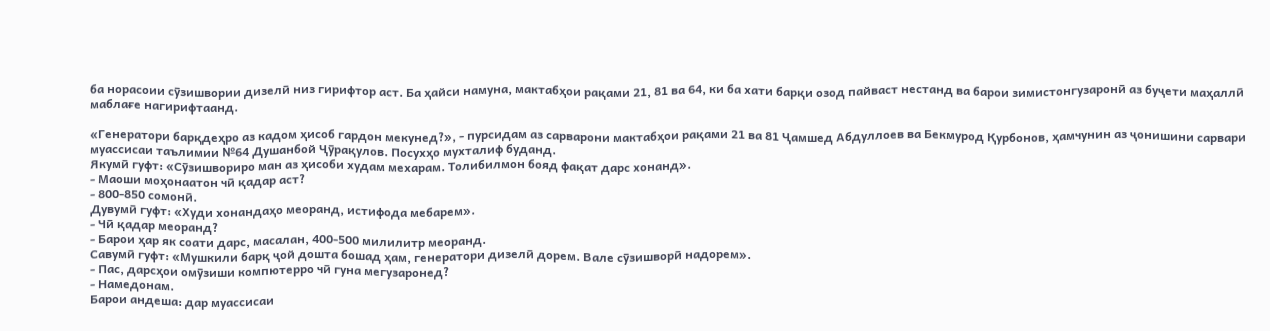ба норасоии сӯзишвории дизелӣ низ гирифтор аст. Ба ҳайси намуна, мактабҳои рақами 21, 81 ва 64, ки ба хати барқи озод пайваст нестанд ва барои зимистонгузаронӣ аз буҷети маҳаллӣ маблағе нагирифтаанд.

«Генератори барқдеҳро аз кадом ҳисоб гардон мекунед?», - пурсидам аз сарварони мактабҳои рақами 21 ва 81 Ҷамшед Абдуллоев ва Бекмурод Қурбонов, ҳамчунин аз ҷонишини сарвари муассисаи таълимии №64 Душанбой Ҷӯрақулов. Посухҳо мухталиф буданд.
Якумӣ гуфт: «Сӯзишвориро ман аз ҳисоби худам мехарам. Толибилмон бояд фақат дарс хонанд».
- Маоши моҳонаатон чӣ қадар аст?
- 800-850 сомонӣ.
Дувумӣ гуфт: «Худи хонандаҳо меоранд, истифода мебарем».
- Чӣ қадар меоранд?
- Барои ҳар як соати дарс, масалан, 400-500 милилитр меоранд.
Савумӣ гуфт: «Мушкили барқ ҷой дошта бошад ҳам, генератори дизелӣ дорем. Вале сӯзишворӣ надорем».
- Пас, дарсҳои омӯзиши компютерро чӣ гуна мегузаронед?
- Намедонам.
Барои андеша: дар муассисаи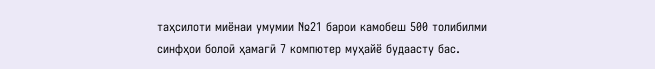таҳсилоти миёнаи умумии №21 барои камобеш 500 толибилми синфҳои болоӣ ҳамагӣ 7 компютер муҳайё будаасту бас.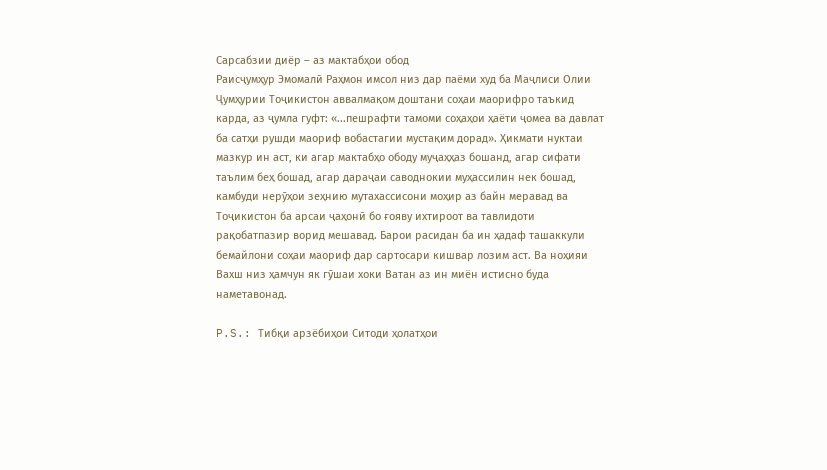Сарсабзии диёр – аз мактабҳои обод
Раисҷумҳур Эмомалӣ Раҳмон имсол низ дар паёми худ ба Маҷлиси Олии Ҷумҳурии Тоҷикистон аввалмақом доштани соҳаи маорифро таъкид карда, аз ҷумла гуфт: «...пешрафти тамоми соҳаҳои ҳаёти ҷомеа ва давлат ба сатҳи рушди маориф вобастагии мустақим дорад». Ҳикмати нуктаи мазкур ин аст, ки агар мактабҳо ободу муҷаҳҳаз бошанд, агар сифати таълим беҳ бошад, агар дараҷаи саводнокии муҳассилин нек бошад, камбуди нерӯҳои зеҳнию мутахассисони моҳир аз байн меравад ва Тоҷикистон ба арсаи ҷаҳонӣ бо ғояву ихтироот ва тавлидоти рақобатпазир ворид мешавад. Барои расидан ба ин ҳадаф ташаккули бемайлони соҳаи маориф дар сартосари кишвар лозим аст. Ва ноҳияи Вахш низ ҳамчун як гӯшаи хоки Ватан аз ин миён истисно буда наметавонад.

P.S.: Тибқи арзёбиҳои Ситоди ҳолатҳои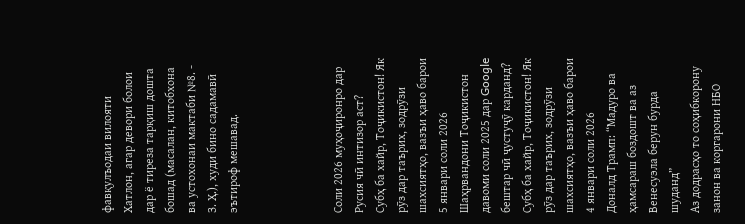фавқулъодаи вилояти Хатлон, агар девори болои дар ё тиреза тарқиш дошта бошад (масалан, китобхона ва устохонаи мактаби №8. - З. Ҳ.), худи бино садамавӣ эътироф мешавад.




Соли 2026 муҳоҷиронро дар Русия чӣ интизор аст?
Субҳ ба хайр, Тоҷикистон! Як рӯз дар таърих, зодрӯзи шахсиятҳо, вазъи ҳаво барои 5 январи соли 2026
Шаҳрвандони Тоҷикистон давоми соли 2025 дар Google бештар чӣ ҷустуҷӯ карданд?
Субҳ ба хайр, Тоҷикистон! Як рӯз дар таърих, зодрӯзи шахсиятҳо, вазъи ҳаво барои 4 январи соли 2026
Доналд Трамп: “Мадуро ва ҳамсараш боздошт ва аз Венесуэла берун бурда шуданд”
Аз додрасҳо то соҳибкорону занон ва коргарони НБО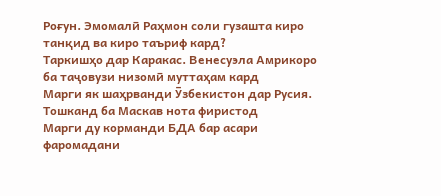Роғун. Эмомалӣ Раҳмон соли гузашта киро танқид ва киро таъриф кард?
Таркишҳо дар Каракас. Венесуэла Амрикоро ба таҷовузи низомӣ муттаҳам кард
Марги як шаҳрванди Ӯзбекистон дар Русия. Тошканд ба Маскав нота фиристод
Марги ду корманди БДА бар асари фаромадани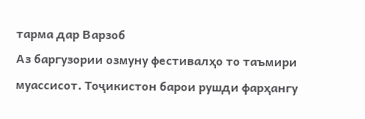тарма дар Варзоб
Аз баргузории озмуну фестивалҳо то таъмири муассисот. Тоҷикистон барои рушди фарҳангу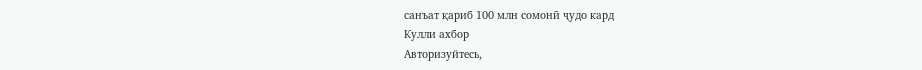санъат қариб 100 млн сомонӣ ҷудо кард
Кулли ахбор
Авторизуйтесь,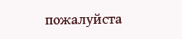пожалуйста